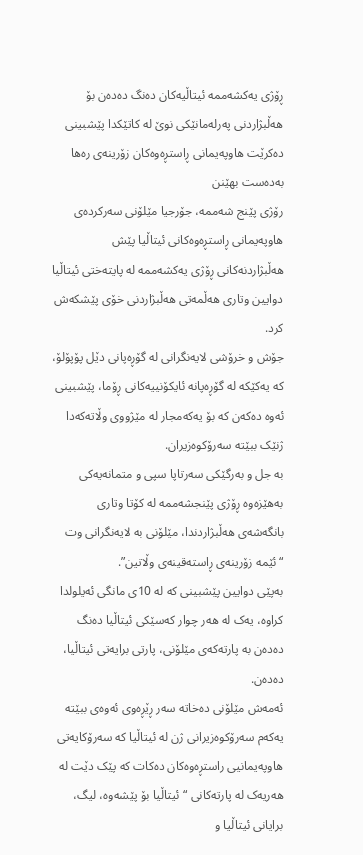ڕۆژی یەکشەممە ئیتاڵیەکان دەنگ دەدەن بۆ هەڵبژاردنی پەرلەمانێکی نوێ لە کاتێکدا پێشبینی دەکرێت هاوپەیمانی ڕاستڕەوەکان زۆرینەی رەها بەدەست بهێنن
رۆژی پێنج شەممە، جۆرجیا مێلۆنی سەرکردەی هاوپەیمانی ڕاستڕەوەکانی ئیتاڵیا پێش هەڵبژاردنەکانی ڕۆژی یەکشەممە لە پایتەختی ئیتاڵیا دوایین وتاری هەڵمەتی هەڵبژاردنی خۆی پێشکەش کرد.
جۆش و خرۆشی لایەنگرانی لە گۆڕەپانی دێل پۆپۆلۆ، کە یەکێکە لە گۆڕەپانە ئایکۆنییەکانی ڕۆما، پێشبینی ئەوە دەکەن کە بۆ یەکەمجار لە مێژووی وڵاتەکەدا ژنێک ببێتە سەرۆکوەزیران.
بە جل و بەرگێکی سەرتاپا سپی و متمانەیەکی بەهێزەوە ڕۆژی پێنجشەممە لە کۆتا وتاری بانگەشەی هەڵبژاردندا، مێلۆنی بە لایەنگرانی وت “ئێمە زۆرینەی ڕاستەقینەی وڵاتین”.
بەپێی دوایین پێشبینی کە لە 10ی مانگی ئەیلولدا کراوە، یەک لە هەر چوار کەسێکی ئیتاڵیا دەنگ دەدەن بە پارتەکەی مێلۆنی، پارتی برایەتی ئیتاڵیا، دەدەن.
ئەمەش مێلۆنی دەخاتە سەر ڕێڕەوی ئەوەی ببێتە یەکەم سەرۆکوەزیرانی ژن لە ئیتاڵیا کە سەرۆکایەتی هاوپەیمانیی راستڕەوەکان دەکات کە پێک دێت لە هەریەک لە پارتەکانی “ئیتاڵیا بۆ پێشەوە، لیگ، برایانی ئیتاڵیا و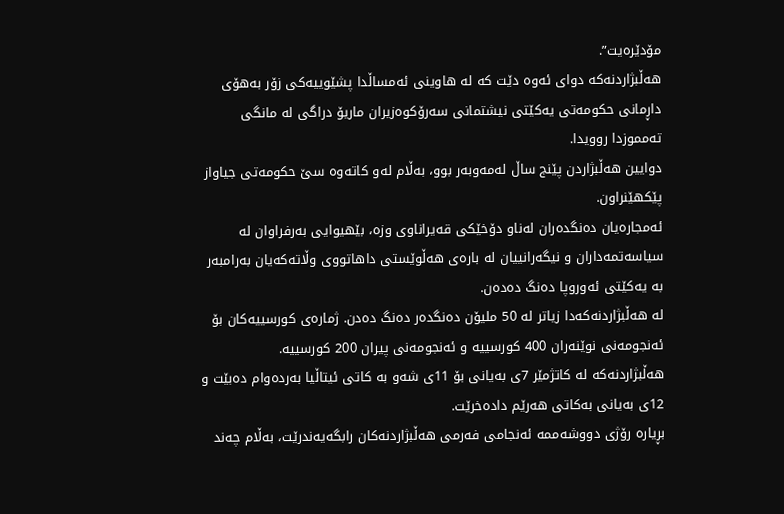مۆدێرەیت”.
هەڵبژاردنەکە دوای ئەوە دێت کە لە هاوینی ئەمساڵدا پشێوییەکی زۆر بەهۆی داڕمانی حکومەتی یەکێتی نیشتمانی سەرۆکوەزیران ماریۆ دراگی لە مانگی تەمموزدا روویدا.
دوایین هەڵبژاردن پێنج ساڵ لەمەوبەر بوو، بەڵام لەو کاتەوە سێ حکومەتی جیاواز پێکهێنراون.
ئەمجارەیان دەنگدەران لەناو دۆخێکی قەیراناوی وزە، بێهیوایی بەرفراوان لە سیاسەتمەداران و نیگەرانییان لە بارەی هەڵوێستی داهاتووی وڵاتەکەیان بەرامبەر بە یەکێتی ئەوروپا دەنگ دەدەن.
لە هەڵبژاردنەکەدا زیاتر لە 50 ملیۆن دەنگدەر دەنگ دەدن. ژمارەی کورسییەکان بۆ ئەنجومەنی نوێنەران 400 کورسییە و ئەنجومەنی پیران 200 کورسییە.
هەڵبژاردنەکە لە کاتژمێر 7ی بەیانی بۆ 11ی شەو بە کاتی ئیتاڵیا بەردەوام دەبێت و 12ی بەیانی بەکاتی هەرێم دادەخرێت.
بڕیارە رۆژی دووشەممە ئەنجامی فەرمی هەڵبژاردنەکان رابگەیەندرێت، بەڵام چەند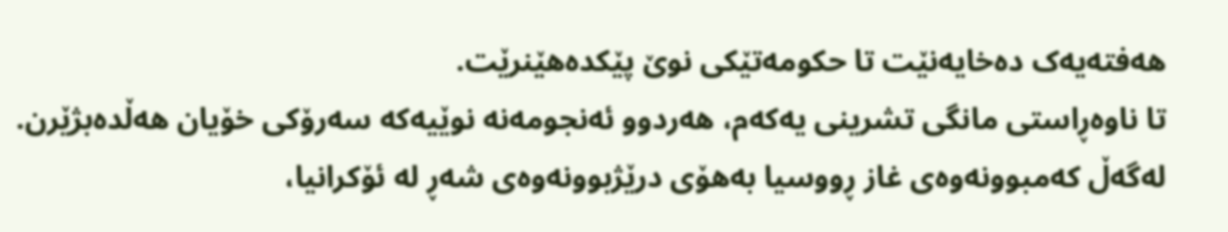هەفتەیەک دەخایەنێت تا حکومەتێکی نوێ پێکدەهێنرێت.
تا ناوەڕاستی مانگی تشرینی یەکەم، هەردوو ئەنجومەنە نوێیەکە سەرۆکی خۆیان هەڵدەبژێرن.
لەگەڵ کەمبوونەوەی غاز ڕووسیا بەهۆی درێژبوونەوەی شەڕ لە ئۆکرانیا،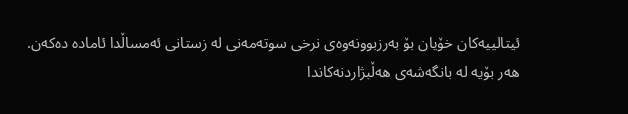ئیتالییەکان خۆیان بۆ بەرزبوونەوەی نرخی سوتەمەنی لە زستانی ئەمساڵدا ئامادە دەکەن.
هەر بۆیە لە بانگەشەی هەڵبژاردنەکاندا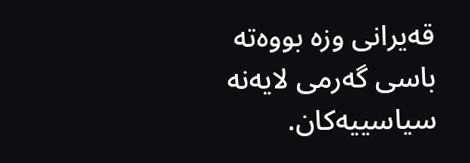قەیرانی وزە بووەتە باسی گەرمی لایەنە سیاسییەکان.